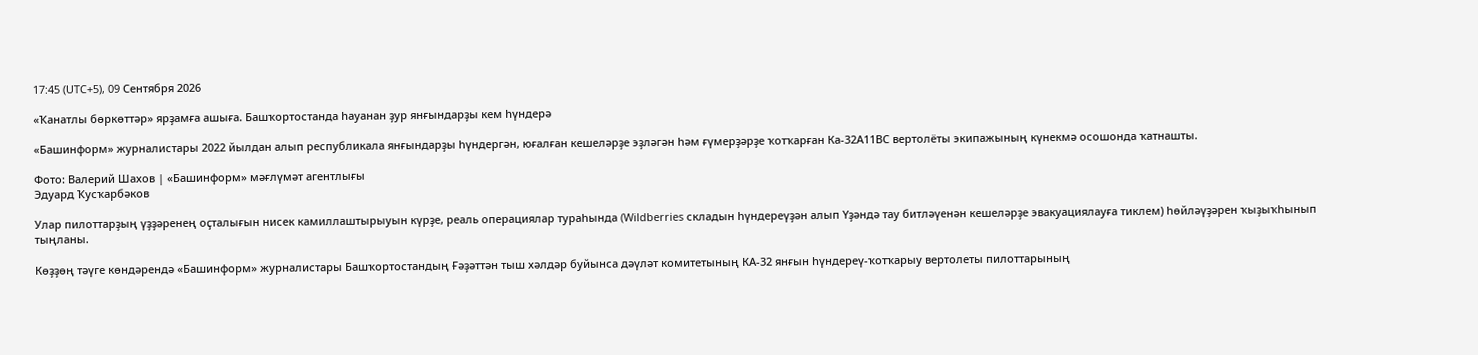17:45 (UTC+5), 09 Сентября 2026

«Ҡанатлы бөркөттәр» ярҙамға ашыға. Башҡортостанда һауанан ҙур янғындарҙы кем һүндерә

«Башинформ» журналистары 2022 йылдан алып республикала янғындарҙы һүндергән, юғалған кешеләрҙе эҙләгән һәм ғүмерҙәрҙе ҡотҡарған Ка‑32А11ВС вертолёты экипажының күнекмә осошонда ҡатнашты.

Фото: Валерий Шахов | «Башинформ» мәғлүмәт агентлығы
Эдуард Ҡусҡарбәков

Улар пилоттарҙың үҙҙәренең оҫталығын нисек камиллаштырыуын күрҙе, реаль операциялар тураһында (Wildberries складын һүндереүҙән алып Үҙәндә тау битләүенән кешеләрҙе эвакуациялауға тиклем) һөйләүҙәрен ҡыҙыҡһынып тыңланы.

Көҙҙөң тәүге көндәрендә «Башинформ» журналистары Башҡортостандың Ғәҙәттән тыш хәлдәр буйынса дәүләт комитетының КА-32 янғын һүндереү-ҡотҡарыу вертолеты пилоттарының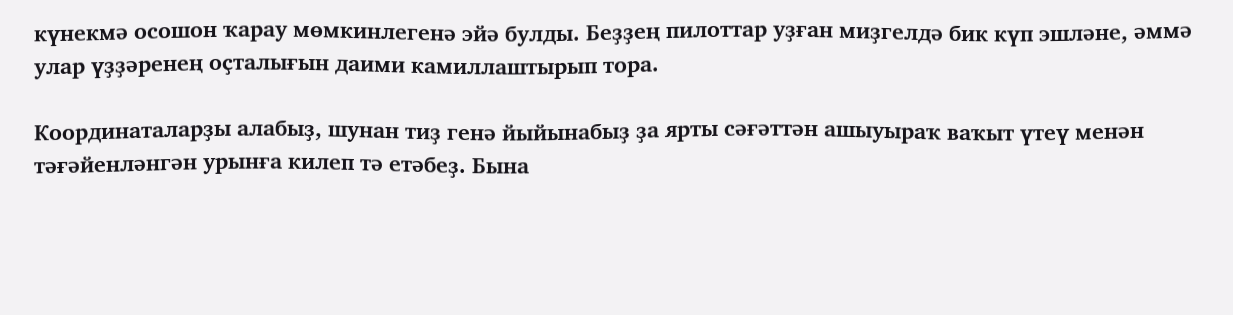күнекмә осошон ҡарау мөмкинлегенә эйә булды. Беҙҙең пилоттар уҙған миҙгелдә бик күп эшләне, әммә улар үҙҙәренең оҫталығын даими камиллаштырып тора.

Координаталарҙы алабыҙ, шунан тиҙ генә йыйынабыҙ ҙа ярты сәғәттән ашыуыраҡ ваҡыт үтеү менән тәғәйенләнгән урынға килеп тә етәбеҙ. Бына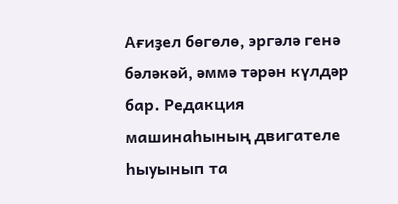Ағиҙел бөгөлө, эргәлә генә бәләкәй, әммә тәрән күлдәр бар. Редакция машинаһының двигателе һыуынып та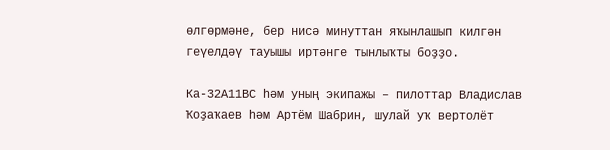өлгөрмәне, бер нисә минуттан яҡынлашып килгән геүелдәү тауышы иртәнге тынлыҡты боҙҙо.

Ка-32А11ВС һәм уның экипажы – пилоттар Владислав Ҡоҙаҡаев һәм Артём Шабрин, шулай уҡ вертолёт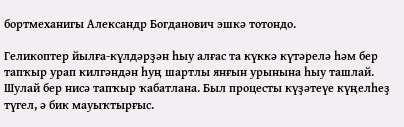бортмеханигы Александр Богданович эшкә тотондо.

Геликоптер йылға-күлдәрҙән һыу алғас та күккә күтәрелә һәм бер тапҡыр урап килгәндән һуң шартлы янғын урынына һыу ташлай. Шулай бер нисә тапҡыр ҡабатлана. Был процесты күҙәтеүе күңелһеҙ түгел, ә бик мауыҡтырғыс.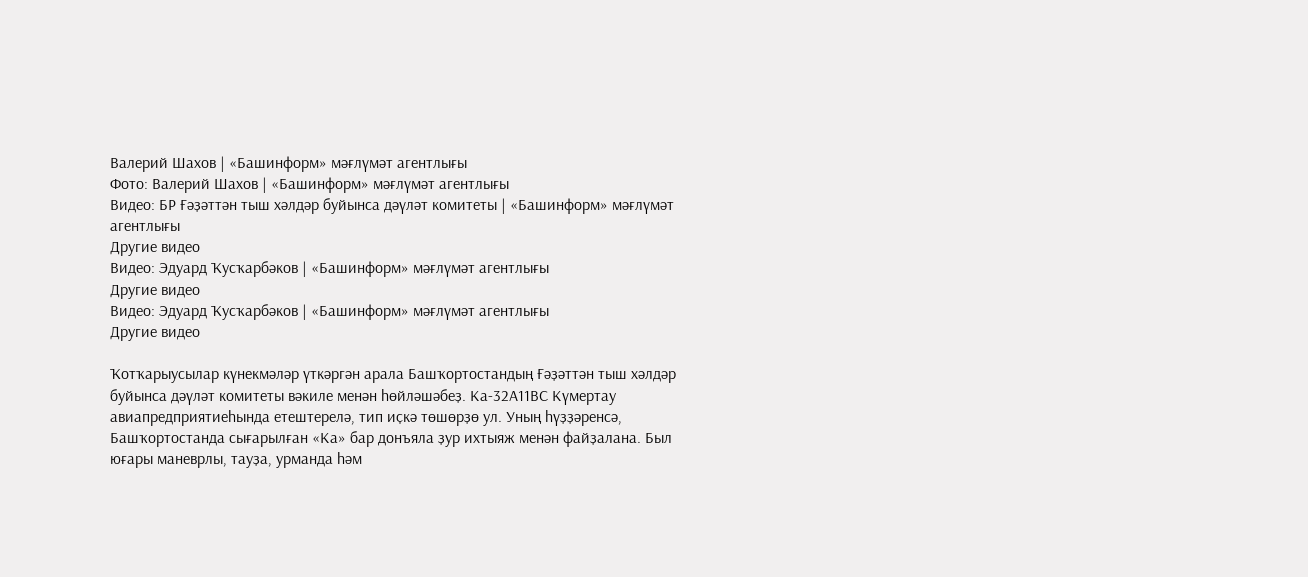Валерий Шахов | «Башинформ» мәғлүмәт агентлығы
Фото: Валерий Шахов | «Башинформ» мәғлүмәт агентлығы
Видео: БР Ғәҙәттән тыш хәлдәр буйынса дәүләт комитеты | «Башинформ» мәғлүмәт агентлығы
Другие видео
Видео: Эдуард Ҡусҡарбәков | «Башинформ» мәғлүмәт агентлығы
Другие видео
Видео: Эдуард Ҡусҡарбәков | «Башинформ» мәғлүмәт агентлығы
Другие видео

Ҡотҡарыусылар күнекмәләр үткәргән арала Башҡортостандың Ғәҙәттән тыш хәлдәр буйынса дәүләт комитеты вәкиле менән һөйләшәбеҙ. Ка-32А11ВС Күмертау авиапредприятиеһында етештерелә, тип иҫкә төшөрҙө ул. Уның һүҙҙәренсә, Башҡортостанда сығарылған «Ка» бар донъяла ҙур ихтыяж менән файҙалана. Был юғары маневрлы, тауҙа, урманда һәм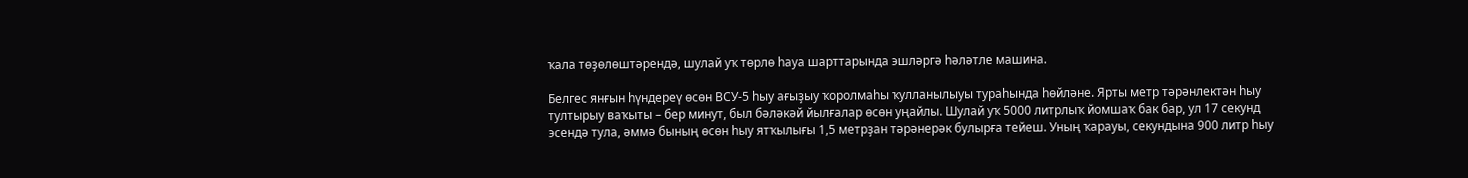ҡала төҙөлөштәрендә, шулай уҡ төрлө һауа шарттарында эшләргә һәләтле машина.

Белгес янғын һүндереү өсөн ВСУ-5 һыу ағыҙыу ҡоролмаһы ҡулланылыуы тураһында һөйләне. Ярты метр тәрәнлектән һыу тултырыу ваҡыты – бер минут, был бәләкәй йылғалар өсөн уңайлы. Шулай уҡ 5000 литрлыҡ йомшаҡ бак бар, ул 17 секунд эсендә тула, әммә бының өсөн һыу ятҡылығы 1,5 метрҙан тәрәнерәк булырға тейеш. Уның ҡарауы, секундына 900 литр һыу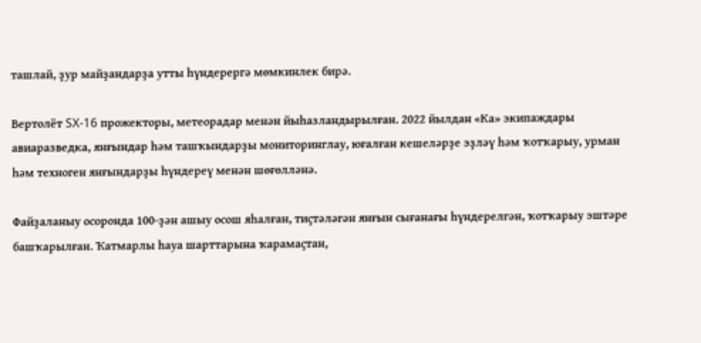ташлай, ҙур майҙандарҙа утты һүндерергә мөмкинлек бирә.

Вертолёт SX-16 прожекторы, метеорадар менән йыһазландырылған. 2022 йылдан «Ка» экипаждары авиаразведка, янғындар һәм ташҡындарҙы мониторинглау, юғалған кешеләрҙе эҙләү һәм ҡотҡарыу, урман һәм техноген янғындарҙы һүндереү менән шөғөлләнә.

Файҙаланыу осоронда 100-ҙән ашыу осош яһалған, тиҫтәләгән янғын сығанағы һүндерелгән, ҡотҡарыу эштәре башҡарылған. Ҡатмарлы һауа шарттарына ҡарамаҫтан,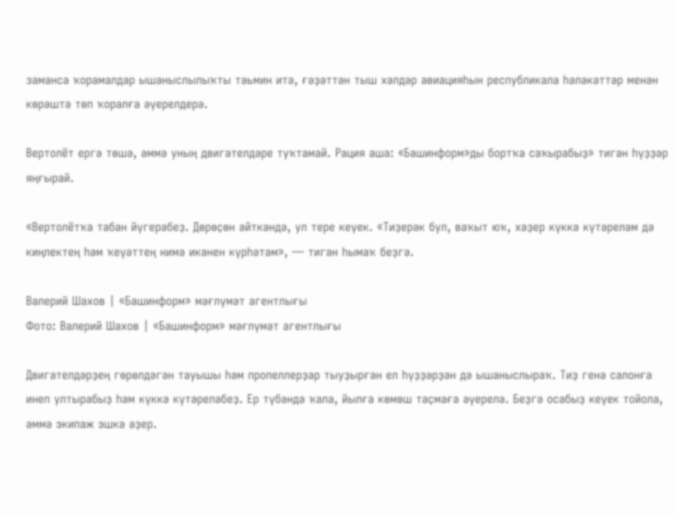заманса ҡорамалдар ышаныслылыҡты тәьмин итә, ғәҙәттән тыш хәлдәр авиацияһын республикала һәләкәттәр менән көрәштә төп ҡоралға әүерелдерә.

Вертолёт ергә төшә, әммә уның двигателдәре туҡтамай. Рация аша: «Башинформ»ды бортҡа саҡырабыҙ» тигән һүҙҙәр яңғырай.

«Вертолётҡа табан йүгерәбеҙ. Дөрөҫөн әйткәндә, ул тере кеүек. «Тиҙерәк бул, ваҡыт юҡ, хәҙер күккә күтәреләм дә киңлектең һәм ҡеүәттең нимә икәнен күрһәтәм», — тигән һымаҡ беҙгә.

Валерий Шахов | «Башинформ» мәғлүмәт агентлығы
Фото: Валерий Шахов | «Башинформ» мәғлүмәт агентлығы

Двигателдәрҙең гөрөлдәгән тауышы һәм пропеллерҙар тыуҙырған ел һүҙҙәрҙән дә ышаныслыраҡ. Тиҙ генә салонға инеп ултырабыҙ һәм күккә күтәреләбеҙ. Ер түбәндә ҡала, йылға көмөш таҫмаға әүерелә. Беҙгә осабыҙ кеүек тойола, әммә экипаж эшкә әҙер.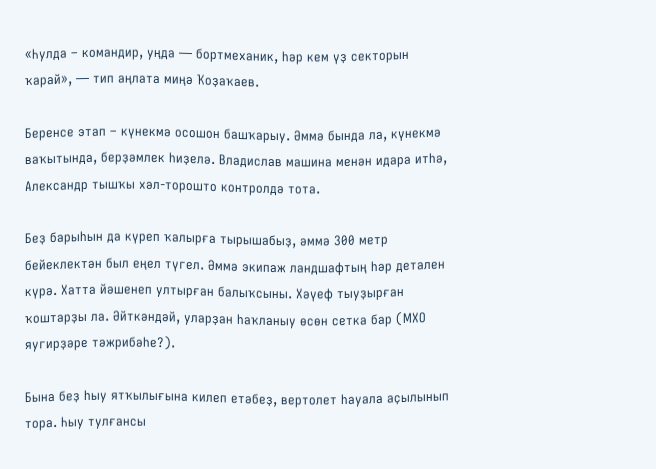«Һулда – командир, уңда — бортмеханик, һәр кем үҙ секторын ҡарай», — тип аңлата миңә Ҡоҙаҡаев.

Беренсе этап – күнекмә осошон башҡарыу. Әммә бында ла, күнекмә ваҡытында, берҙәмлек һиҙелә. Владислав машина менән идара итһә, Александр тышҡы хәл-торошто контролдә тота.

Беҙ барыһын да күреп ҡалырға тырышабыҙ, әммә 300 метр бейеклектән был еңел түгел. Әммә экипаж ландшафтың һәр детален күрә. Хатта йәшенеп ултырған балыҡсыны. Хәүеф тыуҙырған ҡоштарҙы ла. Әйткәндәй, уларҙан һаҡланыу өсөн сетка бар (МХО яугирҙәре тәжрибәһе?).

Бына беҙ һыу ятҡылығына килеп етәбеҙ, вертолет һауала аҫылынып тора. Һыу тулғансы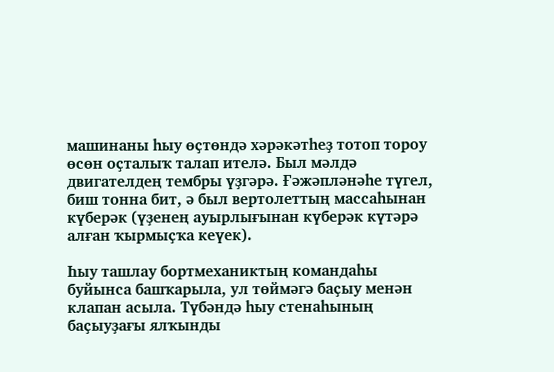машинаны һыу өҫтөндә хәрәкәтһеҙ тотоп тороу өсөн оҫталыҡ талап ителә. Был мәлдә двигателдең тембры үҙгәрә. Ғәжәпләнәһе түгел, биш тонна бит, ә был вертолеттың массаһынан күберәк (үҙенең ауырлығынан күберәк күтәрә алған ҡырмыҫҡа кеүек).

Һыу ташлау бортмеханиктың командаһы буйынса башҡарыла, ул төймәгә баҫыу менән клапан асыла. Түбәндә һыу стенаһының баҫыуҙағы ялҡынды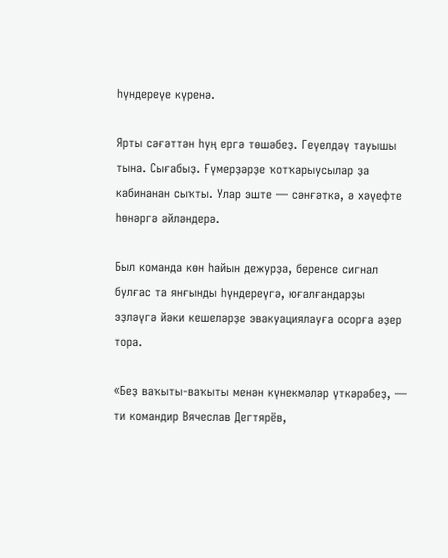һүндереүе күренә.

Ярты сәғәттән һуң ергә төшәбеҙ. Геүелдәү тауышы тына. Сығабыҙ. Ғүмерҙәрҙе ҡотҡарыусылар ҙа кабинанан сыҡты. Улар эште — сәнғәткә, ә хәүефте һөнәргә әйләндерә.

Был команда көн һайын дежурҙа, беренсе сигнал булғас та янғынды һүндереүгә, юғалғандарҙы эҙләүгә йәки кешеләрҙе эвакуациялауға осорға әҙер тора.

«Беҙ ваҡыты-ваҡыты менән күнекмәләр үткәрәбеҙ, — ти командир Вячеслав Дегтярёв,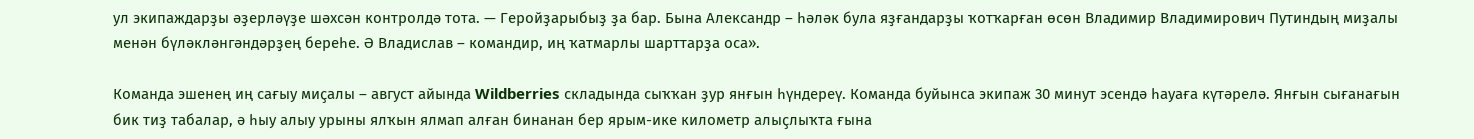ул экипаждарҙы әҙерләүҙе шәхсән контролдә тота. — Геройҙарыбыҙ ҙа бар. Бына Александр – һәләк була яҙғандарҙы ҡотҡарған өсөн Владимир Владимирович Путиндың миҙалы менән бүләкләнгәндәрҙең береһе. Ә Владислав – командир, иң ҡатмарлы шарттарҙа оса».

Команда эшенең иң сағыу миҫалы – август айында Wildberries складында сыҡҡан ҙур янғын һүндереү. Команда буйынса экипаж 30 минут эсендә һауаға күтәрелә. Янғын сығанағын бик тиҙ табалар, ә һыу алыу урыны ялҡын ялмап алған бинанан бер ярым-ике километр алыҫлыҡта ғына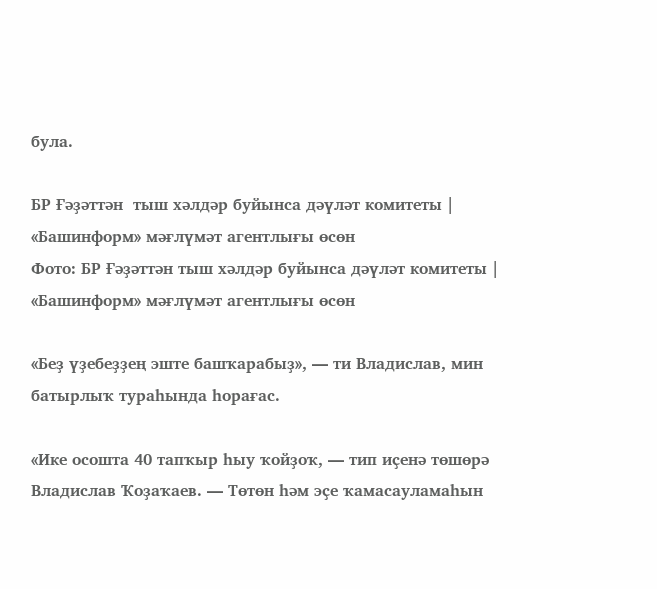була.

БР Ғәҙәттән  тыш хәлдәр буйынса дәүләт комитеты | «Башинформ» мәғлүмәт агентлығы өсөн
Фото: БР Ғәҙәттән тыш хәлдәр буйынса дәүләт комитеты | «Башинформ» мәғлүмәт агентлығы өсөн

«Беҙ үҙебеҙҙең эште башҡарабыҙ», — ти Владислав, мин батырлыҡ тураһында һорағас.

«Ике осошта 40 тапҡыр һыу ҡойҙоҡ, — тип иҫенә төшөрә Владислав Ҡоҙаҡаев. — Төтөн һәм эҫе ҡамасауламаһын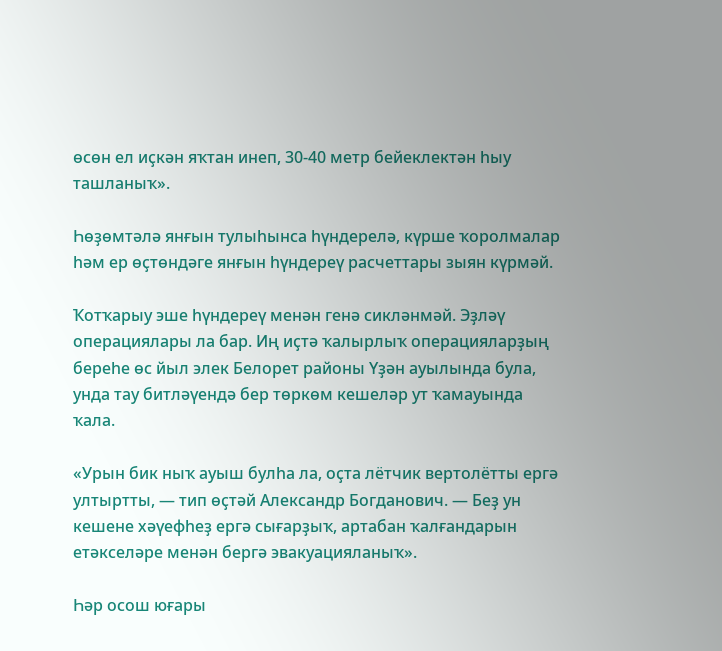өсөн ел иҫкән яҡтан инеп, 30-40 метр бейеклектән һыу ташланыҡ».

Һөҙөмтәлә янғын тулыһынса һүндерелә, күрше ҡоролмалар һәм ер өҫтөндәге янғын һүндереү расчеттары зыян күрмәй.

Ҡотҡарыу эше һүндереү менән генә сикләнмәй. Эҙләү операциялары ла бар. Иң иҫтә ҡалырлыҡ операцияларҙың береһе өс йыл элек Белорет районы Үҙән ауылында була, унда тау битләүендә бер төркөм кешеләр ут ҡамауында ҡала.

«Урын бик ныҡ ауыш булһа ла, оҫта лётчик вертолётты ергә ултыртты, — тип өҫтәй Александр Богданович. — Беҙ ун кешене хәүефһеҙ ергә сығарҙыҡ, артабан ҡалғандарын етәкселәре менән бергә эвакуацияланыҡ».

Һәр осош юғары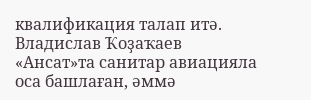квалификация талап итә. Владислав Ҡоҙаҡаев «Ансат»та санитар авиацияла оса башлаған, әммә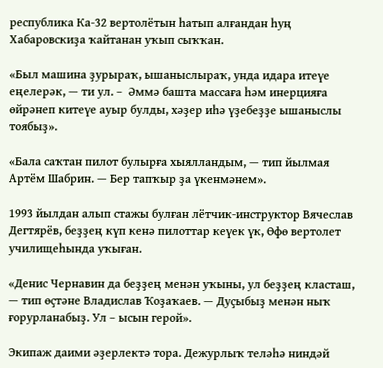республика Ка-32 вертолётын һатып алғандан һуң Хабаровскиҙа ҡайтанан уҡып сыҡҡан.

«Был машина ҙурыраҡ, ышаныслыраҡ, унда идара итеүе еңелерәк, — ти ул. –  Әммә башта массаға һәм инерцияға өйрәнеп китеүе ауыр булды, хәҙер иһә үҙебеҙҙе ышаныслы тоябыҙ».

«Бала саҡтан пилот булырға хыялландым, — тип йылмая Артём Шабрин. — Бер тапҡыр ҙа үкенмәнем».

1993 йылдан алып стажы булған лётчик-инструктор Вячеслав Дегтярёв, беҙҙең күп кенә пилоттар кеүек үк, Өфө вертолет училищеһында уҡыған.

«Денис Чернавин да беҙҙең менән уҡыны, ул беҙҙең класташ, — тип өҫтәне Владислав Ҡоҙаҡаев. — Дуҫыбыҙ менән ныҡ ғорурланабыҙ. Ул – ысын герой».

Экипаж даими әҙерлектә тора. Дежурлыҡ теләһә ниндәй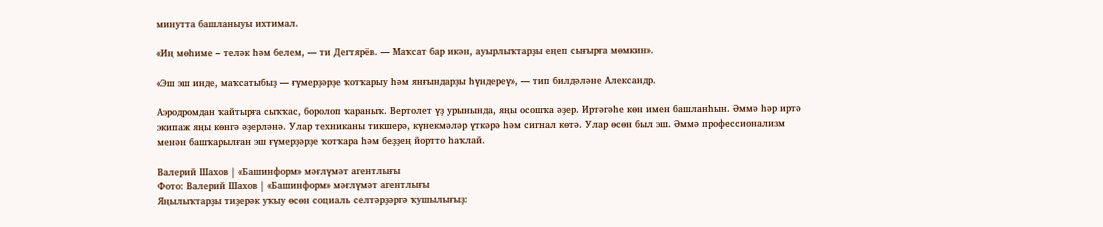минутта башланыуы ихтимал.

«Иң мөһиме – теләк һәм белем, — ти Дегтярёв. — Маҡсат бар икән, ауырлыҡтарҙы еңеп сығырға мөмкин».

«Эш эш инде, маҡсатыбыҙ — ғүмерҙәрҙе ҡотҡарыу һәм янғындарҙы һүндереү», — тип билдәләне Александр.

Аэродромдан ҡайтырға сыҡҡас, боролоп ҡараныҡ. Вертолет үҙ урынында, яңы осошҡа әҙер. Иртәгәһе көн имен башланһын. Әммә һәр иртә экипаж яңы көнгә әҙерләнә. Улар техниканы тикшерә, күнекмәләр үткәрә һәм сигнал көтә. Улар өсөн был эш. Әммә профессионализм менән башҡарылған эш ғүмерҙәрҙе ҡотҡара һәм беҙҙең йортто һаҡлай.

Валерий Шахов | «Башинформ» мәғлүмәт агентлығы
Фото: Валерий Шахов | «Башинформ» мәғлүмәт агентлығы
Яңылыҡтарҙы тиҙерәк уҡыу өсөн социаль селтәрҙәргә ҡушылығыҙ: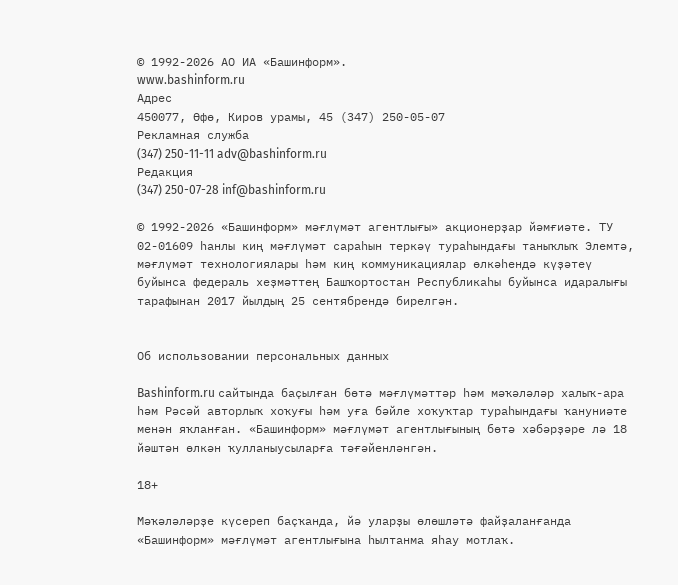© 1992-2026 АО ИА «Башинформ».
www.bashinform.ru
Адрес
450077, Өфө, Киров урамы, 45 (347) 250-05-07
Рекламная служба
(347) 250-11-11 adv@bashinform.ru
Редакция
(347) 250-07-28 inf@bashinform.ru

© 1992-2026 «Башинформ» мәғлүмәт агентлығы» акционерҙар йәмғиәте. ТУ 02-01609 һанлы киң мәғлүмәт сараһын теркәү тураһындағы таныҡлыҡ Элемтә, мәғлүмәт технологиялары һәм киң коммуникациялар өлкәһендә күҙәтеү буйынса федераль хеҙмәттең Башҡортостан Республикаһы буйынса идаралығы тарафынан 2017 йылдың 25 сентябрендә бирелгән.


Об использовании персональных данных

Bashinform.ru сайтында баҫылған бөтә мәғлүмәттәр һәм мәҡәләләр халыҡ-ара һәм Рәсәй авторлыҡ хоҡуғы һәм уға бәйле хоҡуҡтар тураһындағы ҡануниәте менән яҡланған. «Башинформ» мәғлүмәт агентлығының бөтә хәбәрҙәре лә 18 йәштән өлкән ҡулланыусыларға тәғәйенләнгән.

18+

Мәҡәләләрҙе күсереп баҫҡанда, йә уларҙы өлөшләтә файҙаланғанда «Башинформ» мәғлүмәт агентлығына һылтанма яһау мотлаҡ.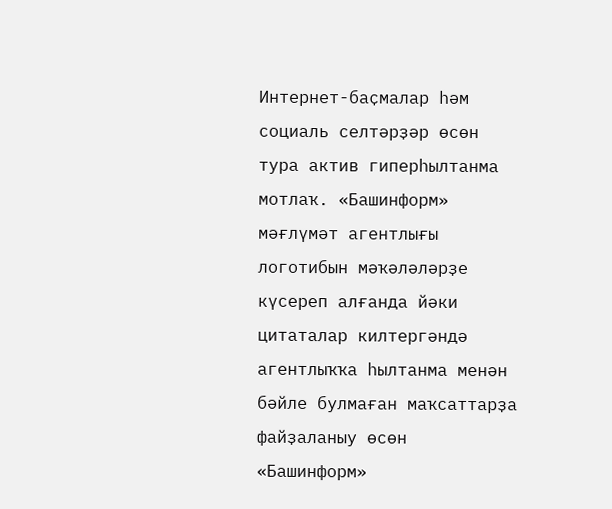Интернет-баҫмалар һәм социаль селтәрҙәр өсөн тура актив гиперһылтанма мотлаҡ. «Башинформ» мәғлүмәт агентлығы логотибын мәҡәләләрҙе күсереп алғанда йәки цитаталар килтергәндә агентлыҡҡа һылтанма менән бәйле булмаған маҡсаттарҙа файҙаланыу өсөн «Башинформ»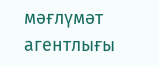мәғлүмәт агентлығы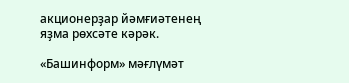акционерҙар йәмғиәтенең яҙма рөхсәте кәрәк.

«Башинформ» мәғлүмәт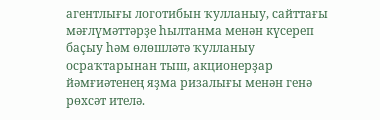агентлығы логотибын ҡулланыу, сайттағы мәғлүмәттәрҙе һылтанма менән күсереп баҫыу һәм өлөшләтә ҡулланыу осраҡтарынан тыш, акционерҙар йәмғиәтенең яҙма ризалығы менән генә рөхсәт ителә.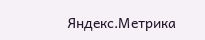Яндекс.Метрика